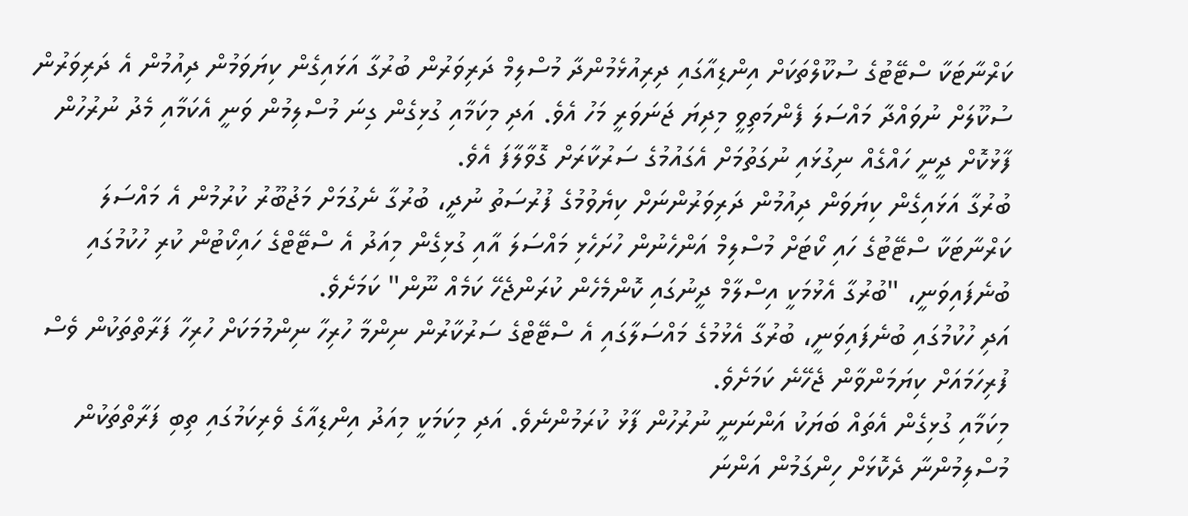ކަރްނާޓަކާ ސްޓޭޓުގެ ސުކޫލްތަކަށް އިންޑިއާގައި ދިރިއުޅެމުންދާ މުސްލިމް ދަރިވަރުން ބުރުގާ އަޅައިގެން ކިޔަވަމުން ދިއުމުން އެ ދަރިވަރުން ސުކޫލަށް ނުވައްދާ މައްސަލަ ފެންމަތިވީ މިދިޔަ ޖަނަވަރީ މަހު އެވެ. އަދި މިކަމާއި ގުޅިގެން ގިނަ މުސްލިމުން ވަނީ އެކަމާއި މެދު ނުރުހުން ފާޅުކޮށް ދީނީ ހައްގެއް ނިގުޅައި ނުގަތުމަށް އެގައުމުގެ ސަރުކާރަށް ގޮވާލާފަ އެވެ.
ބުރުގާ އަޅައިގެން ކިޔަވަން ދިއުމުން ދަރިވަރުންނަށް ކިޔެވުމުގެ ފުރުސަތު ނުދީ، ބުރުގާ ނެގުމަށް މަޖުބޫރު ކުރުމުން އެ މައްސަލަ ކަރްނާޓަކާ ސްޓޭޓުގެ ހައި ކޯޓަށް މުސްލިމް އަންހެނުން ހުށަހެޅި މައްސަލަ އާއި ގުޅިގެން މިއަދު އެ ސްޓޭޓްގެ ހައިކޯޓުން ކުރި ހުކުމުގައި ބުނެފައިވަނީ، "ބުރުގާ އެޅުމަކީ އިސްލާމް ދީނުގައި ކޮންމެހެން ކުރަންޖެހޭ ކަމެއް ނޫން" ކަމަށެވެ.
އަދި ހުކުމުގައި ބުނެފައިވަނީ، ބުރުގާ އެޅުމުގެ މައްސަލާގައި އެ ސްޓޭޓްގެ ސަރުކާރުން ނިންމާ ހުރިހާ ނިންމުމަކަށް ހުރިހާ ފަރާތްތަކުން ވެސް ފުރިހަމައަށް ކިޔަމަންވާން ޖެހޭނެ ކަމަށެވެ.
މިކަމާއި ގުޅިގެން އެތައް ބަޔަކު އަންނަނީ ނުރުހުން ފާޅު ކުރަމުންނެވެ. އަދި މިކަމަކީ މިއަދު އިންޑިއާގެ ވެރިކަމުގައި ތިބި ފަރާތްތަކުން މުސްލިމުންނާ ދެކޮޅަށް ހިންގަމުން އަންނަ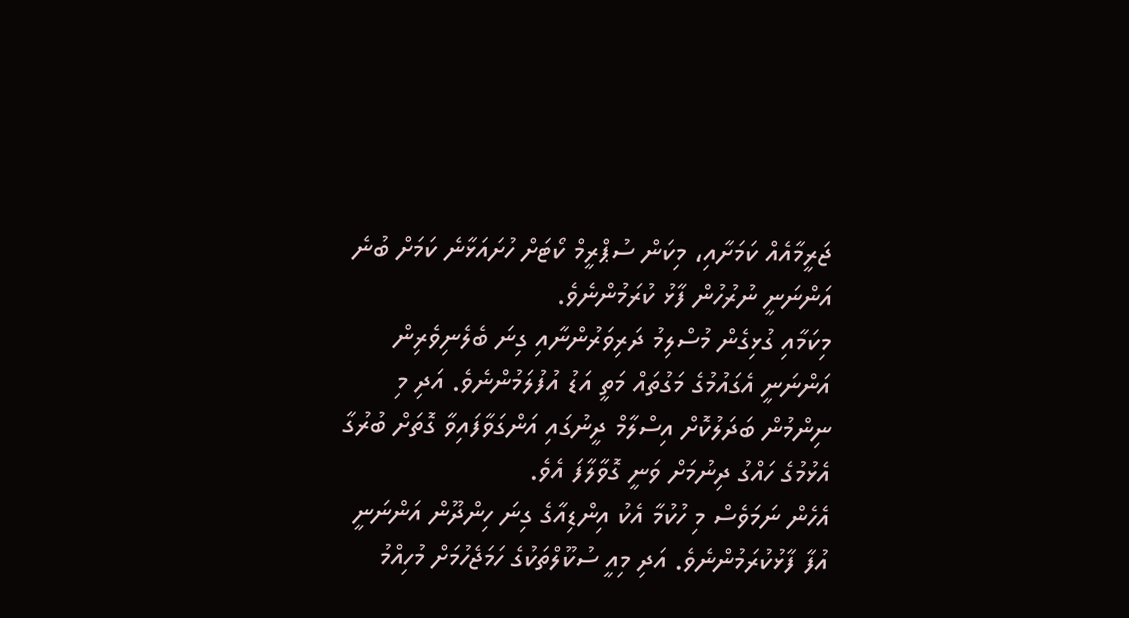ޖަރީމާއެއް ކަމަށާއި، މިކަން ސުޕްރީމް ކޯޓަށް ހުށައަޅާނެ ކަމަށް ބުނެ އަންނަނީ ނުރުހުން ފާޅު ކުރަމުންނެވެ.
މިކަމާއި ގުޅިގެން މުސްލިމު ދަރިވަރުންނާއި ގިނަ ބެލެނިވެރިން އަންނަނީ އެގައުމުގެ މަގުތައް މަތީ އަޑު އުފުލަމުންނެވެ. އަދި މި ނިންމުން ބަދަލުކޮށް އިސްލާމް ދީނުގައި އަންގަވާފައިވާ ގޮތަށް ބުރުގާ އެޅުމުގެ ހައްގު ދިނުމަށް ވަނީ ގޮވާލާފަ އެވެ.
އެހެން ނަމަވެސް މި ހުކުމާ އެކު އިންޑިއާގެ ގިނަ ހިންދޫން އަންނަނީ އުފާ ފާޅުކުރަމުންނެވެ. އަދި މިއީ ސުކޫލްތަކުގެ ހަމަޖެހުމަށް މުހިއްމު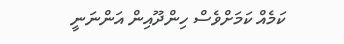ކަމެއް ކަމަށްވެސް ހިންދޫއިން އަންނަނީ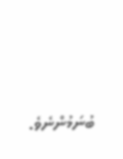ބުނަމުންނެވެ.